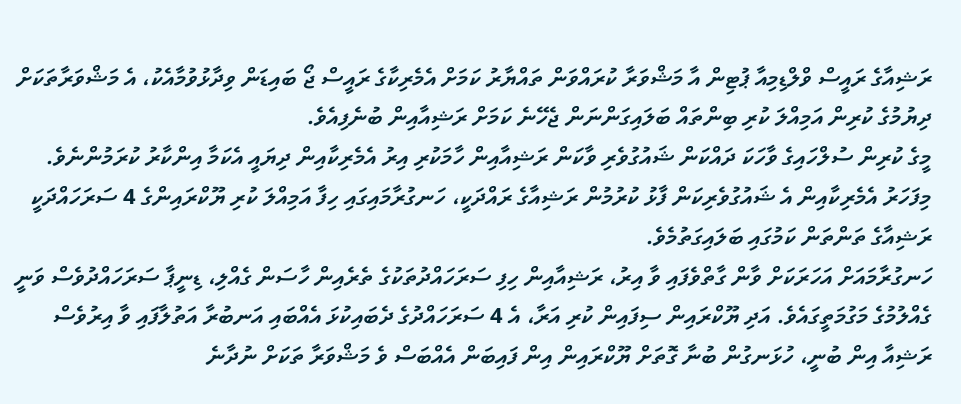ރަޝިއާގެ ރައީސް ވްލްޑިމިއާ ޕުޓިން އާ މަޝްވަރާ ކުރައްވަން ތައްޔާރު ކަމަށް އެމެރިކާގެ ރައީސް ޖޯ ބައިޑަން ވިދާޅުވުމާއެކު، އެ މަޝްވަރާތަކަށް ދިޔުމުގެ ކުރިން އަމިއްލަ ކުރި ބިންތައް ބަލައިގަންނަން ޖެހޭނެ ކަމަށް ރަޝިއާއިން ބުނެފިއެވެ.
މީގެ ކުރިން ސުލްހައިގެ ވާހަކަ ދައްކަން ޝައުގުވެރި ވާކަން ރަޝިއާއިން ހާމަކުރި އިރު އެމެރިކާއިން ދިޔައީ އެކަމާ އިންކާރު ކުރަމުންނެވެ.
މިފަހަރު އެމެރިކާއިން އެ ޝައުގުވެރިކަން ފާޅު ކުރުމުން ރަޝިއާގެ ރައްދަކީ، ހަނގުރާމައިގައި ހިފާ އަމިއްލަ ކުރި ޔޫކްރައިންގެ 4 ސަރަހައްދަކީ ރަޝިއާގެ ތަންތަން ކަމުގައި ބަލައިގަތުމެވެ.
ހަނގުރާމައަށް އަހަރަކަށް ވާން ގާތްވެފައި ވާ އިރު، ރަޝިއާއިން ހިފި ސަރަހައްދުތަކުގެ ތެރެއިން ހާސަން ގެއްލި، ޑިނީޕާ ސަރަހައްދުވެސް ވަނީ ގެއްލުމުގެ މަގުމަތީގައެވެ. އަދި ޔޫކްރައިން ސިފައިން ކުރި އަރާ، އެ 4 ސަރަހައްދުގެ ދެބައިކުޅަ އެއްބައި އަނބުރާ އަތުލާފައި ވާ އިރުވެސް ރަޝިއާ އިން ބުނީ، ހުޅަނގުން ބުނާ ގޮތަށް ޔޫކްރައިން އިން ފައިބަން އެއްބަސް ވެ މަޝްވަރާ ތަކަށް ނުދާނެ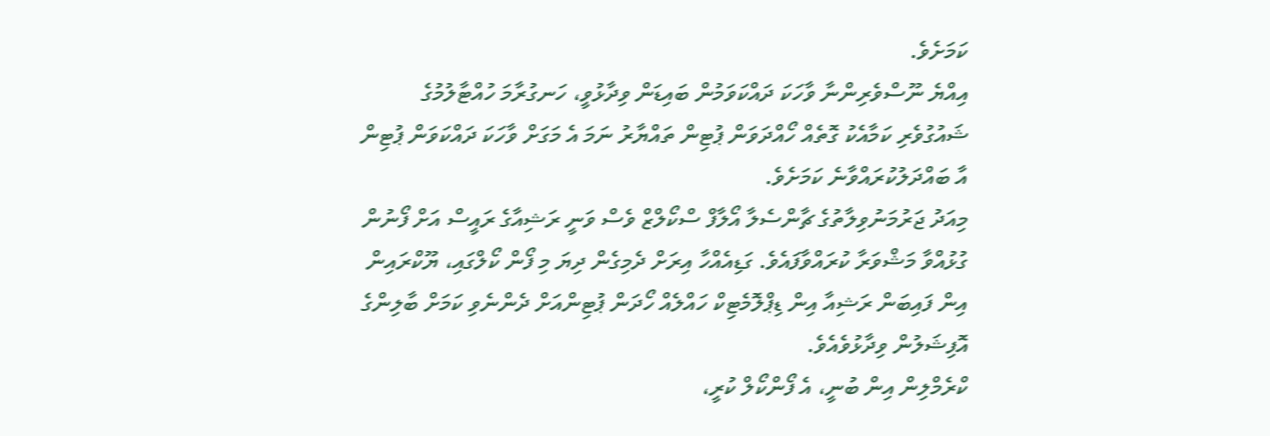ކަމަށެވެ.
އިއްޔެ ނޫސްވެރިންނާ ވާހަކަ ދައްކަވަމުން ބައިޑަން ވިދާޅުވީ، ހަނގުރާމަ ހުއްޓާލުމުގެ ޝައުގުވެރި ކަމާއެކު ގޮތެއް ހޯއްދަވަން ޕުޓިން ތައްޔާރު ނަމަ އެ މަގަށް ވާހަކަ ދައްކަވަން ޕުޓިން އާ ބައްދަލުކުރައްވާނެ ކަމަށެވެ.
މިއަދު ޖަރުމަނުވިލާތުގެ ޗާންސެލާ އޯލާފް ސްކޯލްޒް ވެސް ވަނީ ރަޝިއާގެ ރައީސް އަށް ފޯނުން ގުޅުއްވާ މަޝްވަރާ ކުރައްވާފައެވެ. ގަޑިއެއްހާ އިރަށް ދެމިގެން ދިޔަ މި ފޯން ކޯލްގައި، ޔޫކްރައިން އިން ފައިބަން ރަޝިއާ އިން ޑިޕްލޮމެޓިކް ހައްލެއް ހޯދަން ޕުޓިންއަށް ދެންނެވި ކަމަށް ބާލިންގެ އޮފިޝަލުން ވިދާޅުވެއެވެ.
ކްރެމްލިން އިން ބުނީ، އެ ފޯންކޯލް ކުރީ،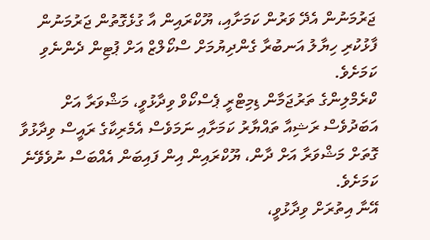ޖަރުމަނުން އެދޭ ވަރުން ކަމަށާއި، ޔޫކްރައިން އާ ގުޅެގޮތުން ޖަރުމަނުން ފާޅުކުރި ހިޔާލު އަނބުރާ ގެންދިޔުމަށް ސްކޯލްޒް އަށް ޕުޓިން ދެންނެވި ކަމަށެވެ.
ކްރެމްލިންގެ ތަރުޖަމާން ޑިމިޓްރީ ޕެސްކޯވް ވިދާޅުވީ، މަޝްވަރާ އަށް އަބަދުވެސް ރަޝިއާ ތައްޔާރު ކަމަށާއި ނަމަވެސް އެމެރިކާގެ ރައީސް ވިދާޅުވާ ގޮތަށް މަޝްވަރާ އަށް ދާން، ޔޫކްރައިން އިން ފައިބަން އެއްބަސް ނުވެވޭނެ ކަމަށެވެ.
އޭނާ އިތުރަށް ވިދާޅުވީ،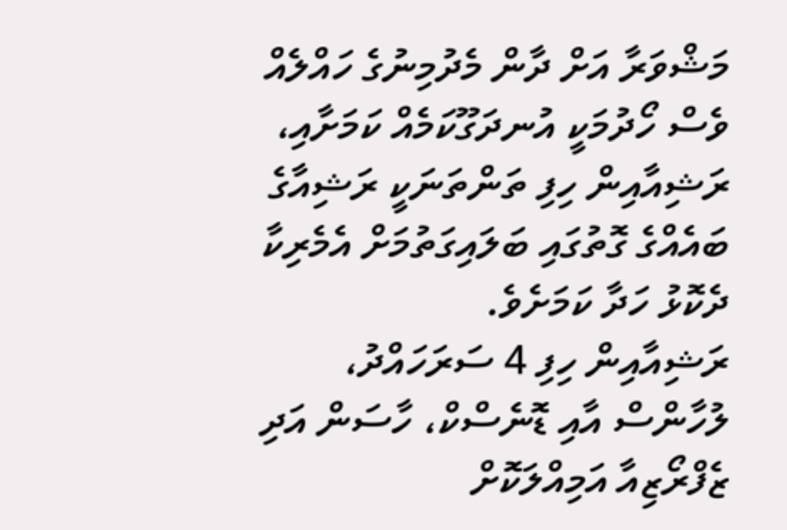މަޝްވަރާ އަށް ދާން މެދުމިނުގެ ހައްލެއް ވެސް ހޯދުމަކީ އުނދަގޫކަމެއް ކަމަށާއި، ރަޝިއާއިން ހިފި ތަންތަނަކީ ރަޝިއާގެ ބައެއްގެ ގޮތުގައި ބަލައިގަތުމަށް އެމެރިކާ ދެކޮޅު ހަދާ ކަމަށެވެ.
ރަޝިއާއިން ހިފި 4 ސަރަހައްދު، ލުހާންސް އާއި ޑޮނެސްކް، ހާސަން އަދި ޒެފްރޯޒިއާ އަމިއްލަކޮށް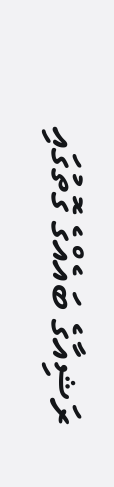ރަޝިއާގެ ބައެއްގެ ގޮތުގައި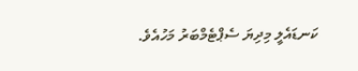ކަނޑައެލީ މިދިޔަ ސެޕްޓެމްބަރު މަހުއެވެ.